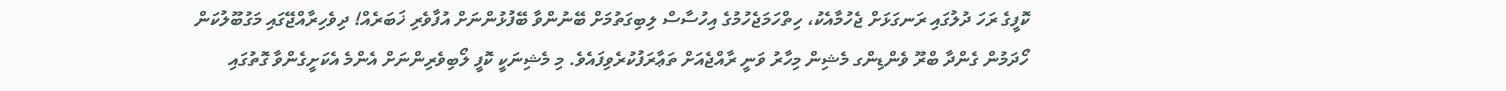ކޮފީގެ ރަހަ ދުލުގައި ރަނގަޅަށް ޖެހުމާއެކު، ހިތްހަމަޖެހުމުގެ އިހުސާސް ލިބިގަތުމަށް ބޭނުންވާ ބޭފުޅުންނަށް އުފާވެރި ޚަބަރެއް! ދިވެހިރާއްޖޭގައި މަގުބޫލުކަން ހޯދަމުން ގެންދާ ބްރޫ ވެންޑިންގ މެޝިން މިހާރު ވަނީ ރާއްޖެއަށް ތަޢާރަފުކުރެވިފައެވެ. މި މެޝިނަކީ ކޮފީ ލޯބިވެރިންނަށް އެންމެ އެކަށީގެންވާ ގޮތުގައި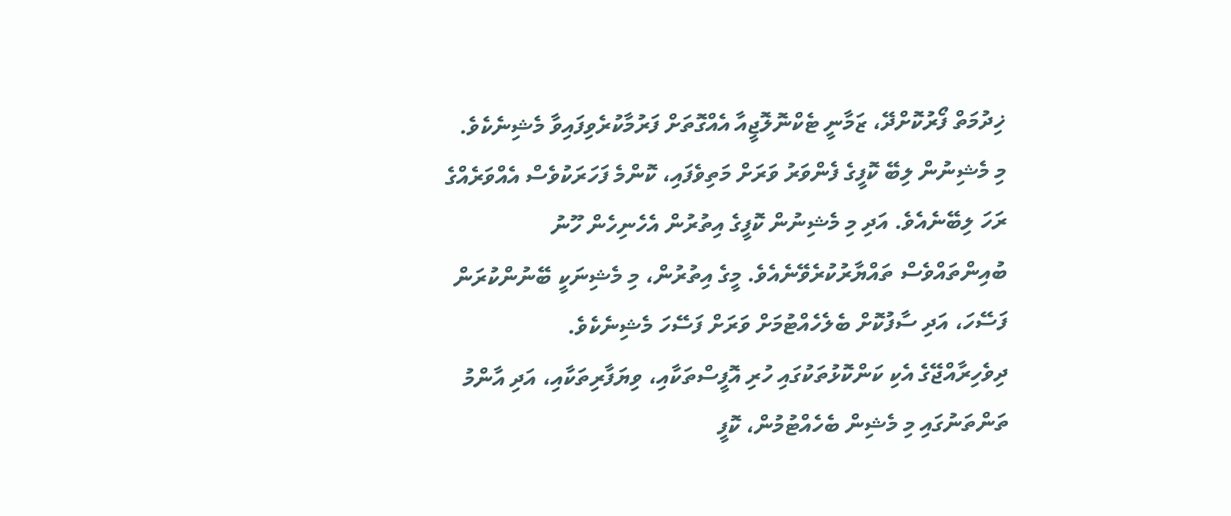ޚިދުމަތް ފޯރުކޮށްދޭ، ޒަމާނީ ޓެކްނޮލޮޖީއާ އެއްގޮތަށް ފަރުމާކުރެވިފައިވާ މެޝިނެކެވެ.
މި މެޝިނުން ލިބޭ ކޮފީގެ ފެންވަރު ވަރަށް މަތިވެފައި، ކޮންމެ ފަހަރަކުވެސް އެއްވަރެއްގެ ރަހަ ލިބޭނެއެވެ. އަދި މި މެޝިނުން ކޮފީގެ އިތުރުން އެހެނިހެން ހޫނު ބުއިންތައްވެސް ތައްޔާރުކުރެވޭނެއެވެ. މީގެ އިތުރުން، މި މެޝިނަކީ ބޭނުންކުރަން ފަސޭހަ، އަދި ސާފުކޮށް ބެލެހެއްޓުމަށް ވަރަށް ފަސޭހަ މެޝިނެކެވެ.
ދިވެހިރާއްޖޭގެ އެކި ކަންކޮޅުތަކުގައި ހުރި އޮފީސްތަކާއި، ވިޔަފާރިތަކާއި، އަދި އާންމު ތަންތަނުގައި މި މެޝިން ބެހެއްޓުމުން، ކޮފީ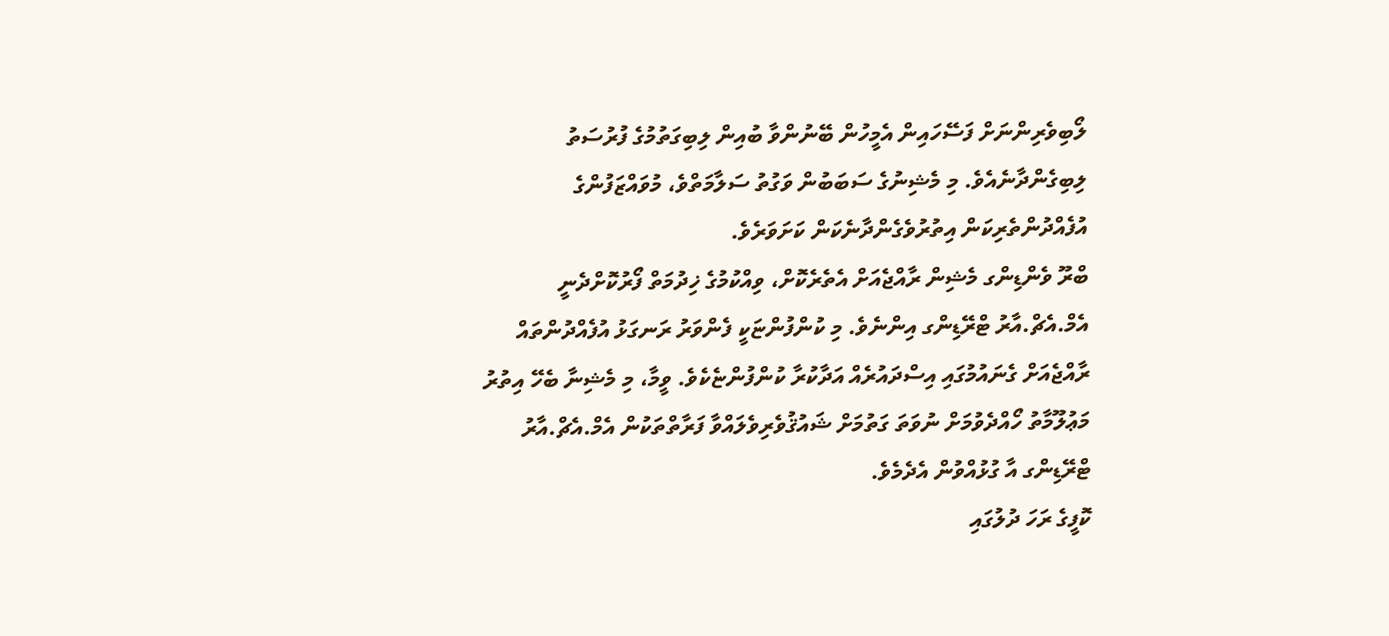ލޯބިވެރިންނަށް ފަސޭހައިން އެމީހުން ބޭނުންވާ ބުއިން ލިބިގަތުމުގެ ފުރުސަތު ލިބިގެންދާނެއެވެ. މި މެޝިނުގެ ސަބަބުން ވަގުތު ސަލާމަތްވެ، މުވައްޒަފުންގެ އުފެއްދުންތެރިކަން އިތުރުވެގެންދާނެކަން ކަށަވަރެވެ.
ބްރޫ ވެންޑިންގ މެޝިން ރާއްޖެއަށް އެތެރެކޮށް، ވިއްކުމުގެ ޚިދުމަތް ފޯރުކޮށްދެނީ އެމް.އެޗް.އާރު ޓްރޭޑިންގ އިންނެވެ. މި ކުންފުންޏަކީ ފެންވަރު ރަނގަޅު އުފެއްދުންތައް ރާއްޖެއަށް ގެނައުމުގައި އިސްދައުރެއް އަދާކުރާ ކުންފުންޏެކެވެ. ވީމާ، މި މެޝިނާ ބެހޭ އިތުރު މަޢުލޫމާތު ހޯއްދެވުމަށް ނުވަތަ ގަތުމަށް ޝައުޤުވެރިވެލައްވާ ފަރާތްތަކުން އެމް.އެޗް.އާރު ޓްރޭޑިންގ އާ ގުޅުއްވުން އެދެމެވެ.
ކޮފީގެ ރަހަ ދުލުގައި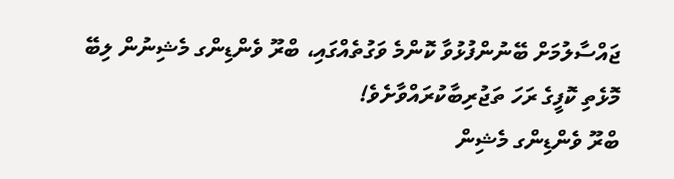ޖައްސާލުމަށް ބޭނުންފުޅުވާ ކޮންމެ ވަގުތެއްގައި، ބްރޫ ވެންޑިންގ މެޝިނުން ލިބޭ މޮޅެތި ކޮފީގެ ރަހަ ތަޖުރިބާކުރައްވާށެވެ!
ބްރޫ ވެންޑިންގ މެޝިން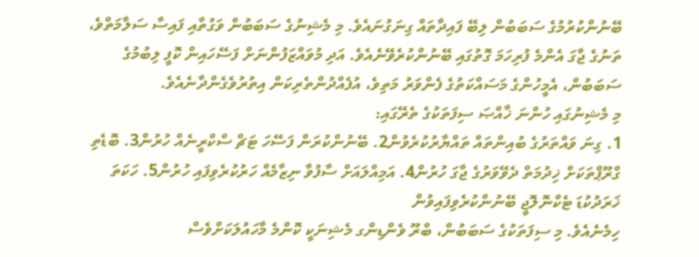ބޭނުންކުރުމުގެ ސަބަބުން ލިބޭ ފައިދާތައް ގިނަގުނައެވެ. މި މެޝިނުގެ ސަބަބުން ވަގުތާއި ފައިސާ ސަލާމަތްވެ، ތަނުގެ ޖާގަ އެންމެ ފުރިހަމަ ގޮތުގައި ބޭނުންކުރެވޭނެއެވެ. އަދި މުވައްޒަފުންނަށް ފަސޭހައިން ކޮފީ ލިބުމުގެ ސަބަބުން، އެމީހުންގެ މަސައްކަތުގެ ފެންވަރު މަތިވެ، އުފެއްދުންތެރިކަން އިތުރުވެގެންދާނެއެވެ.
މި މެޝިނުގައި ހުންނަ ޚާއްޞަ ސިފަތަކުގެ ތެރޭގައި:
1. ގިނަ ވައްތަރުގެ ބުއިންތައް ތައްޔާރުކުރެވުން2. ބޭނުންކުރަން ފަސޭހަ ޓަޗް ސްކްރީނެއް ހުރުން3. ބޮޑެތި ގްރޫޕްތަކަށް ޚިދުމަތް ދެވޭވަރުގެ ޖާގަ ހުރުން4. އަމިއްލައަށް ސާފުވާ ނިޒާމެއް ހަރުކުރެވިފައި ހުރުން5. ހަކަތަ ޚަރަދުކުޑަ ޓެކްނޮލޮޖީ ބޭނުންކުރެވިފައިވުން
ހިމެނެއެވެ. މި ސިފަތަކުގެ ސަބަބުން، ބްރޫ ވެންޑިންގ މެޝިނަކީ ކޮންމެ މާހައުލަކަށްވެސް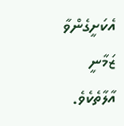އެކަށީގެންވާ ޒަމާނީ އާލާތެކެވެ.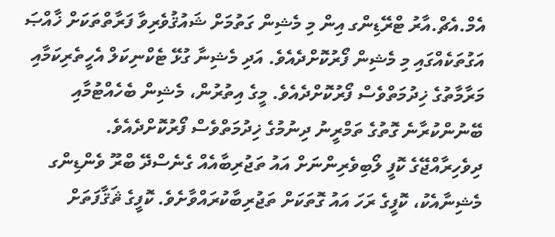އެމް.އެޗް.އާރު ޓްރޭޑިންގ އިން މި މެޝިން ގަތުމަށް ޝައުޤުވެރިވާ ފަރާތްތަކަށް ޚާއްޞަ އަގުތަކެއްގައި މި މެޝިން ފޯރުކޮށްދެއެވެ. އަދި މެޝިނާ ގުޅޭ ޓެކްނިކަލް އެހީތެރިކަމާއި މަރާމާތުގެ ޚިދުމަތްވެސް ފޯރުކޮށްދެއެވެ. މީގެ އިތުރުން، މެޝިން ބެހެއްޓުމާއި ބޭނުންކުރާނެ ގޮތުގެ ތަމްރީނު ދިނުމުގެ ޚިދުމަތްވެސް ފޯރުކޮށްދެއެވެ.
ދިވެހިރާއްޖޭގެ ކޮފީ ލޯބިވެރިންނަށް އައު ތަޖުރިބާއެއް ގެނެސްދޭ ބްރޫ ވެންޑިންގ މެޝިނާއެކު، ކޮފީގެ ރަހަ އައު ގޮތަކަށް ތަޖުރިބާކުރައްވާށެވެ. ކޮފީގެ ޘަޤާފަތަށް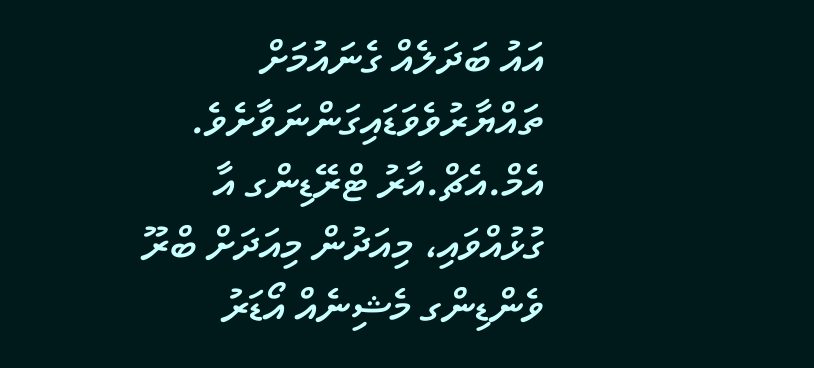އައު ބަދަލެއް ގެނައުމަށް ތައްޔާރުވެވަޑައިގަންނަވާށެވެ. އެމް.އެޗް.އާރު ޓްރޭޑިންގ އާ ގުޅުއްވައި، މިއަދުން މިއަދަށް ބްރޫ ވެންޑިންގ މެޝިނެއް އޯޑަރު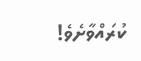ކުރައްވާށެވެ!